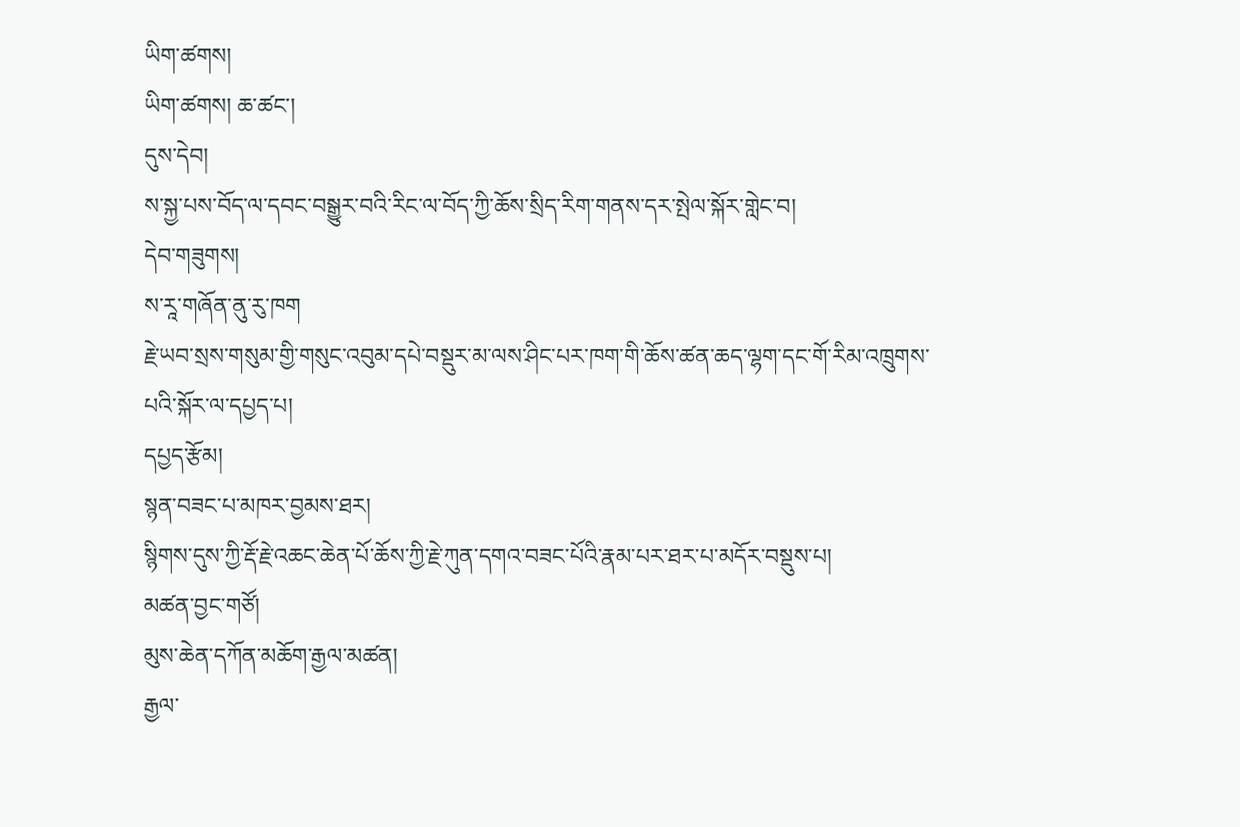ཡིག་ཚགས།
ཡིག་ཚགས། ཆ་ཚང་།
དུས་དེབ།
ས་སྐྱ་པས་བོད་ལ་དབང་བསྒྱུར་བའི་རིང་ལ་བོད་ཀྱི་ཆོས་སྲིད་རིག་གནས་དར་སྤེལ་སྐོར་གླེང་བ།
དེབ་གཟུགས།
ས་རཱ་གཞོན་ནུ་རུ་ཁག
རྗེ་ཡབ་སྲས་གསུམ་གྱི་གསུང་འབུམ་དཔེ་བསྡུར་མ་ལས་ཤིང་པར་ཁག་གི་ཆོས་ཚན་ཆད་ལྷག་དང་གོ་རིམ་འཁྲུགས་པའི་སྐོར་ལ་དཔྱད་པ།
དཔྱད་རྩོམ།
སྙན་བཟང་པ་མཁར་བྱམས་ཐར།
སྙིགས་དུས་ཀྱི་རྡོ་རྗེ་འཆང་ཆེན་པོ་ཆོས་ཀྱི་རྗེ་ཀུན་དགའ་བཟང་པོའི་རྣམ་པར་ཐར་པ་མདོར་བསྡུས་པ།
མཚན་བྱང་གཙོ།
མུས་ཆེན་དཀོན་མཆོག་རྒྱལ་མཚན།
རྒྱལ་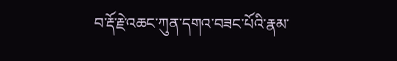བ་རྡོ་རྗེ་འཆང་ཀུན་དགའ་བཟང་པོའི་རྣམ་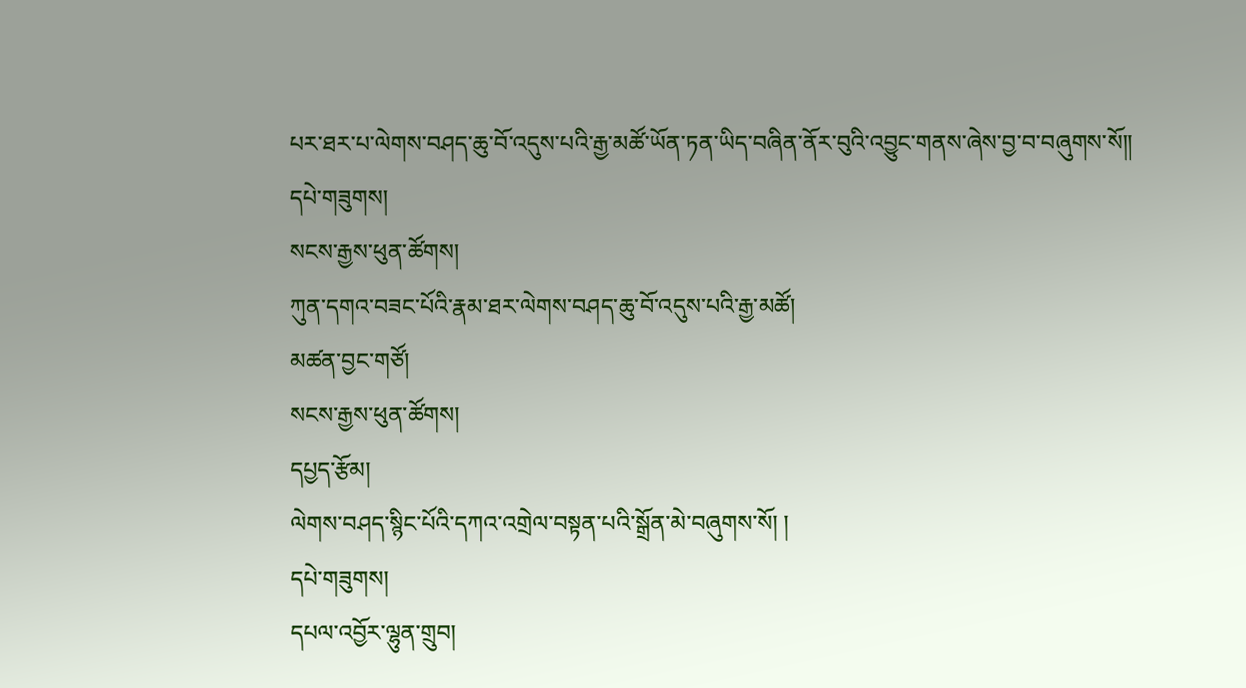པར་ཐར་པ་ལེགས་བཤད་ཆུ་བོ་འདུས་པའི་རྒྱ་མཚོ་ཡོན་ཏན་ཡིད་བཞིན་ནོར་བུའི་འབྱུང་གནས་ཞེས་བྱ་བ་བཞུགས་སོ༎
དཔེ་གཟུགས།
སངས་རྒྱས་ཕུན་ཚོགས།
ཀུན་དགའ་བཟང་པོའི་རྣམ་ཐར་ལེགས་བཤད་ཆུ་བོ་འདུས་པའི་རྒྱ་མཚོ།
མཚན་བྱང་གཙོ།
སངས་རྒྱས་ཕུན་ཚོགས།
དཔྱད་རྩོམ།
ལེགས་བཤད་སྙིང་པོའི་དཀའ་འགྲེལ་བསྟན་པའི་སྒྲོན་མེ་བཞུགས་སོ། །
དཔེ་གཟུགས།
དཔལ་འབྱོར་ལྷུན་གྲུབ།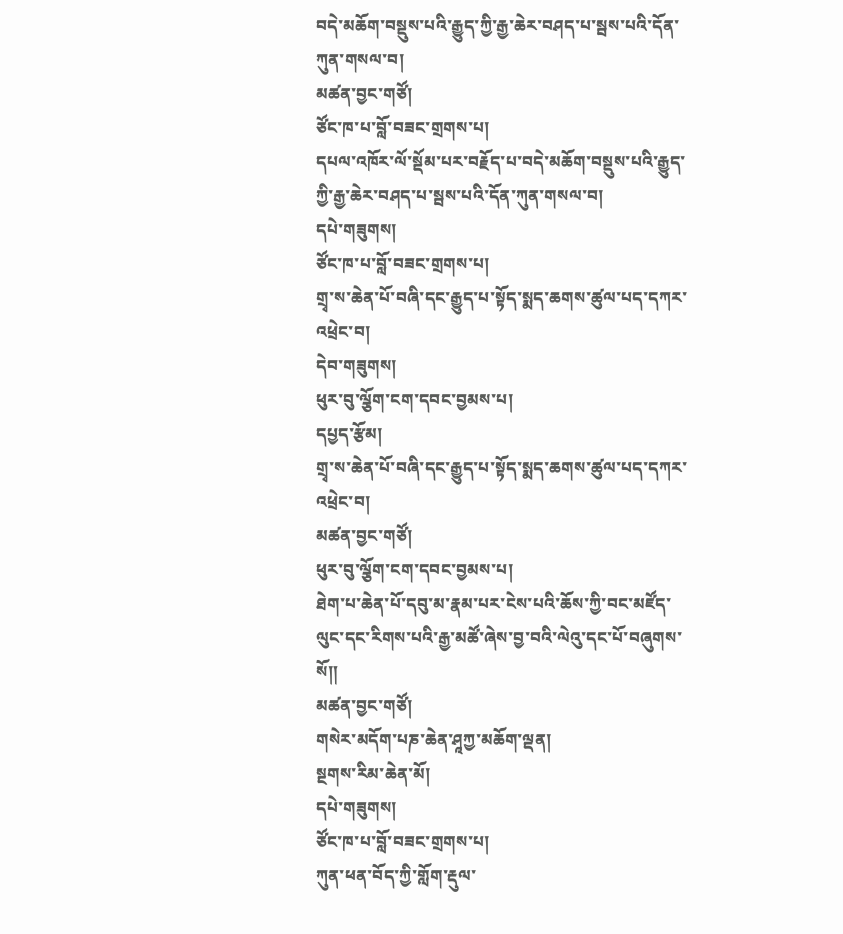བདེ་མཆོག་བསྡུས་པའི་རྒྱུད་ཀྱི་རྒྱ་ཆེར་བཤད་པ་སྦས་པའི་དོན་ཀུན་གསལ་བ།
མཚན་བྱང་གཙོ།
ཙོང་ཁ་པ་བློ་བཟང་གྲགས་པ།
དཔལ་འཁོར་ལོ་སྡོམ་པར་བརྗོད་པ་བདེ་མཆོག་བསྡུས་པའི་རྒྱུད་ཀྱི་རྒྱ་ཆེར་བཤད་པ་སྦས་པའི་དོན་ཀུན་གསལ་བ།
དཔེ་གཟུགས།
ཙོང་ཁ་པ་བློ་བཟང་གྲགས་པ།
གྲྭ་ས་ཆེན་པོ་བཞི་དང་རྒྱུད་པ་སྟོད་སྨད་ཆགས་ཚུལ་པད་དཀར་འཕྲེང་བ།
དེབ་གཟུགས།
ཕུར་བུ་ལྕོག་ངག་དབང་བྱམས་པ།
དཔྱད་རྩོམ།
གྲྭ་ས་ཆེན་པོ་བཞི་དང་རྒྱུད་པ་སྟོད་སྨད་ཆགས་ཚུལ་པད་དཀར་འཕྲེང་བ།
མཚན་བྱང་གཙོ།
ཕུར་བུ་ལྕོག་ངག་དབང་བྱམས་པ།
ཐེག་པ་ཆེན་པོ་དབུ་མ་རྣམ་པར་ངེས་པའི་ཆོས་ཀྱི་བང་མཛོད་ལུང་དང་རིགས་པའི་རྒྱ་མཚོ་ཞེས་བྱ་བའི་ལེའུ་དང་པོ་བཞུགས་སོ༎
མཚན་བྱང་གཙོ།
གསེར་མདོག་པཎ་ཆེན་ཤཱཀྱ་མཆོག་ལྡན།
སྔགས་རིམ་ཆེན་མོ།
དཔེ་གཟུགས།
ཙོང་ཁ་པ་བློ་བཟང་གྲགས་པ།
ཀུན་ཕན་བོད་ཀྱི་གློག་རྡུལ་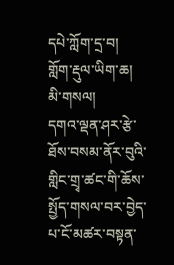དཔེ་ཀློག་དྲ་བ།
གློག་རྡུལ་ཡིག་ཆ།
མི་གསལ།
དགའ་ལྡན་ཤར་རྩེ་ཐོས་བསམ་ནོར་བུའི་གླིང་གྲྭ་ཚང་གི་ཆོས་སྤྱོད་གསལ་བར་བྱེད་པ་ངོ་མཚར་བསྟན་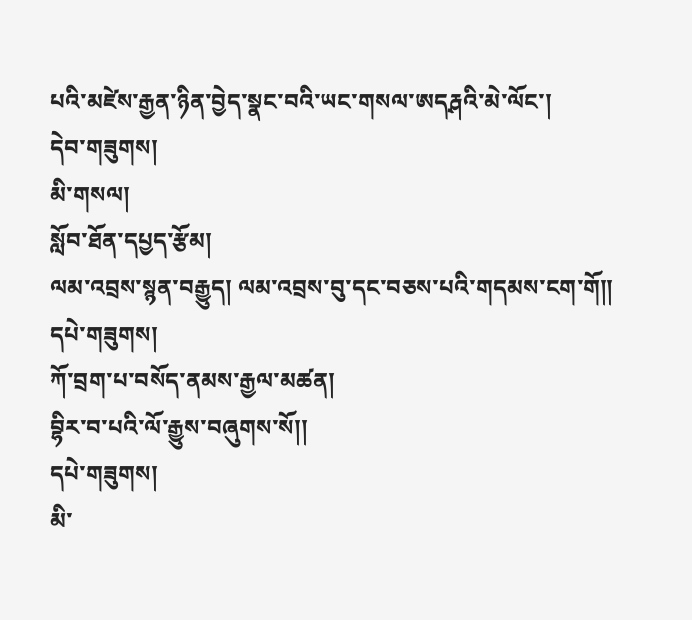པའི་མཛེས་རྒྱན་ཉིན་བྱེད་སྣང་བའི་ཡང་གསལ་ཨདརྴའི་མེ་ལོང་།
དེབ་གཟུགས།
མི་གསལ།
སློབ་ཐོན་དཔྱད་རྩོམ།
ལམ་འབྲས་སྙན་བརྒྱུད། ལམ་འབྲས་བུ་དང་བཅས་པའི་གདམས་ངག་གོ༎
དཔེ་གཟུགས།
ཀོ་བྲག་པ་བསོད་ནམས་རྒྱལ་མཚན།
བྷིར་བ་པའི་ལོ་རྒྱུས་བཞུགས་སོ།།
དཔེ་གཟུགས།
མི་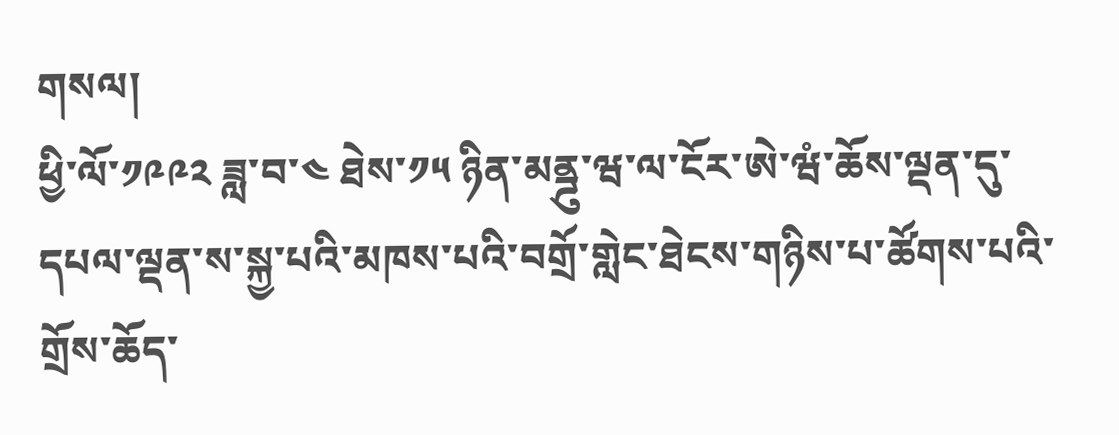གསལ།
ཕྱི་ལོ་༡༩༩༢ ཟླ་བ་༤ ཐེས་༡༥ ཉིན་མནྜུ་ཝ་ལ་ངོར་ཨེ་ཝཾ་ཆོས་ལྡན་དུ་དཔལ་ལྡན་ས་སྐྱ་པའི་མཁས་པའི་བགྲོ་གླེང་ཐེངས་གཉིས་པ་ཚོགས་པའི་གྲོས་ཆོད་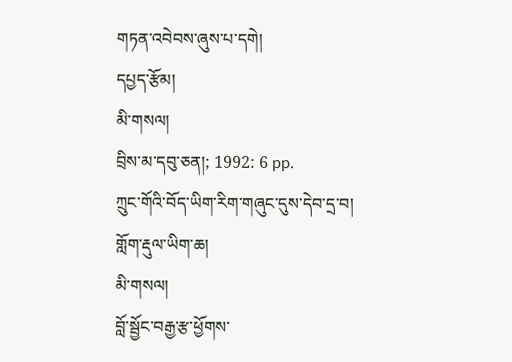གཏན་འབེབས་ཞུས་པ་དགེ།
དཔྱད་རྩོམ།
མི་གསལ།
བྲིས་མ་དབུ་ཅན།; 1992: 6 pp.
ཀྲུང་གོའི་བོད་ཡིག་རིག་གཞུང་དུས་དེབ་དྲ་བ།
གློག་རྡུལ་ཡིག་ཆ།
མི་གསལ།
བློ་སྦྱོང་བརྒྱ་རྩ་ཕྱོགས་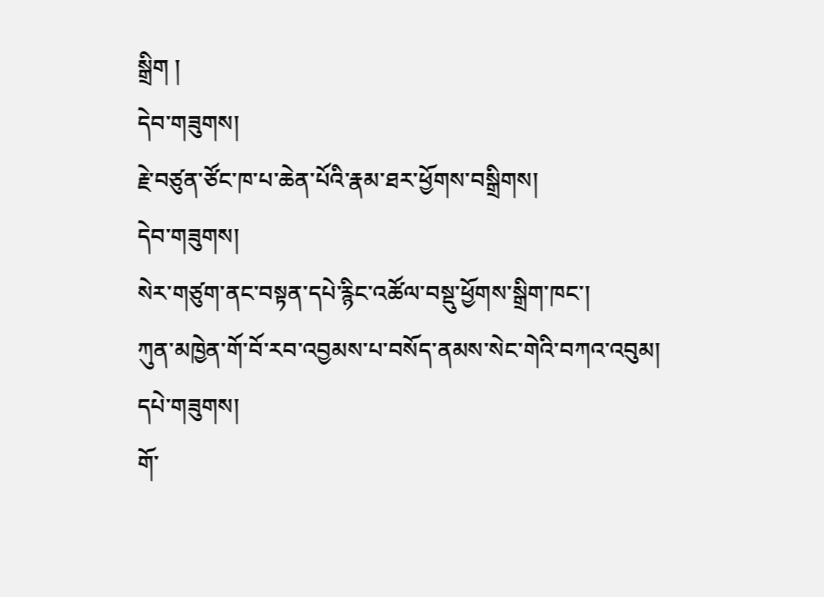སྒྲིག །
དེབ་གཟུགས།
རྗེ་བཙུན་ཙོང་ཁ་པ་ཆེན་པོའི་རྣམ་ཐར་ཕྱོགས་བསྒྲིགས།
དེབ་གཟུགས།
སེར་གཙུག་ནང་བསྟན་དཔེ་རྙིང་འཚོལ་བསྡུ་ཕྱོགས་སྒྲིག་ཁང་།
ཀུན་མཁྱེན་གོ་བོ་རབ་འབྱམས་པ་བསོད་ནམས་སེང་གེའི་བཀའ་འབུམ།
དཔེ་གཟུགས།
གོ་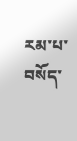རམ་པ་བསོད་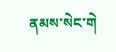ནམས་སེང་གེ